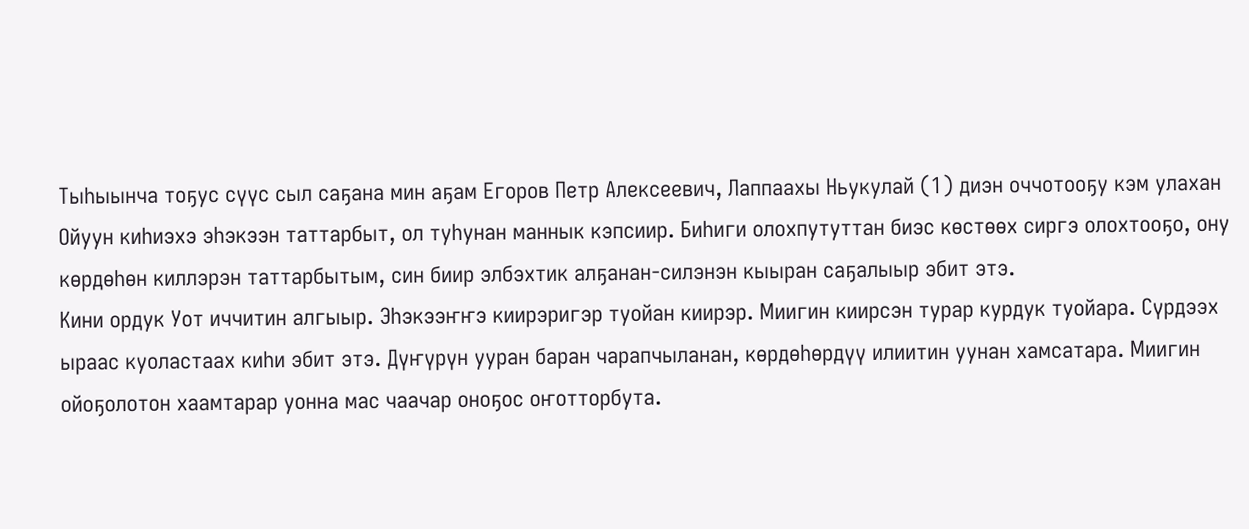Тыһыынча тоҕус сүүс сыл саҕана мин аҕам Егоров Петр Алексеевич, Лаппаахы Ньукулай (1) диэн оччотооҕу кэм улахан Ойуун киһиэхэ эһэкээн таттарбыт, ол туһунан маннык кэпсиир. Биһиги олохпутуттан биэс көстөөх сиргэ олохтооҕо, ону көрдөһөн киллэрэн таттарбытым, син биир элбэхтик алҕанан-силэнэн кыыран саҕалыыр эбит этэ.
Кини ордук Уот иччитин алгыыр. Эһэкээҥҥэ киирэригэр туойан киирэр. Миигин киирсэн турар курдук туойара. Сүрдээх ыраас куоластаах киһи эбит этэ. Дүҥүрүн ууран баран чарапчыланан, көрдөһөрдүү илиитин уунан хамсатара. Миигин ойоҕолотон хаамтарар уонна мас чаачар оноҕос оҥотторбута.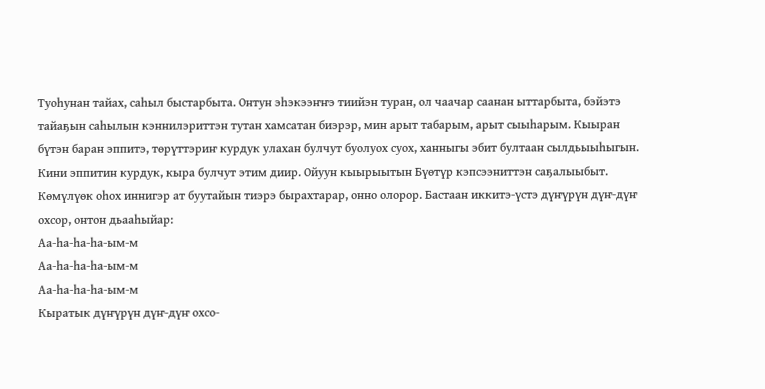Туоһунан тайах, саһыл быстарбыта. Онтун эһэкээҥҥэ тиийэн туран, ол чаачар саанан ыттарбыта, бэйэтэ тайаҕын саһылын кэннилэриттэн тутан хамсатан биэрэр, мин арыт табарым, арыт сыыһарым. Кыыран бүтэн баран эппитэ, төрүттэриҥ курдук улахан булчут буолуох суох, ханныгы эбит бултаан сылдьыыһыгын. Кини эппитин курдук, кыра булчут этим диир. Ойуун кыырыытын Бүөтүр кэпсээниттэн саҕалыыбыт.
Көмүлүөк оһох иннигэр ат буутайын тиэрэ бырахтарар, онно олорор. Бастаан иккитэ-үстэ дүҥүрүн дүҥ-дүҥ охсор, онтон дьааһыйар:
Аа-һа-һа-һа-ым-м
Аа-һа-һа-һа-ым-м
Аа-һа-һа-һа-ым-м
Кыратык дүҥүрүн дүҥ-дүҥ охсо-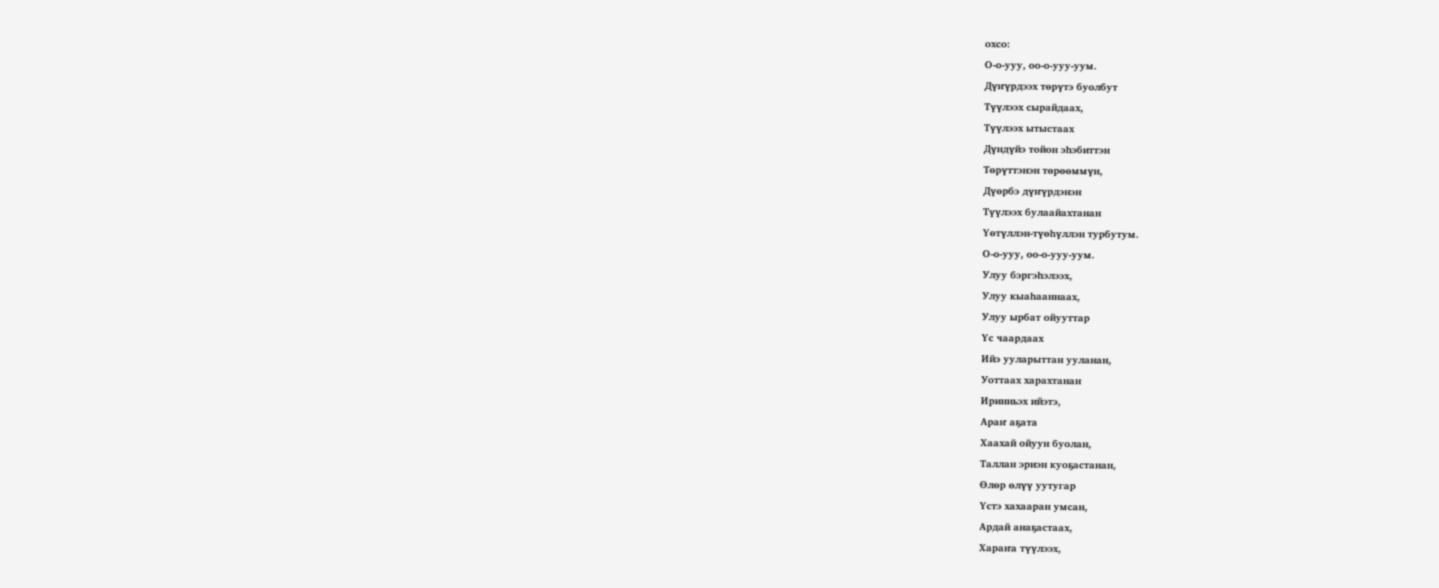охсо:
О-о-ууу, оо-о-ууу-уум.
Дүҥүрдээх төрүтэ буолбут
Түүлээх сырайдаах,
Түүлээх ытыстаах
Дүндүйэ тойон эһэбиттэн
Төрүттэнэн төрөөммүн,
Дүөрбэ дүҥүрдэнэн
Түүлээх булаайахтанан
Үөтүллэн-түөһүллэн турбутум.
О-о-ууу, оо-о-ууу-уум.
Улуу бэргэһэлээх,
Улуу кыаһааннаах,
Улуу ырбат ойууттар
Үс чаардаах
Ийэ ууларыттан ууланан,
Уоттаах харахтанан
Иринньэх ийэтэ,
Араҥ аҕата
Хаахай ойуун буолан,
Таллан эриэн куоҕастанан,
Өлөр өлүү уутугар
Үстэ хахааран умсан,
Ардай анаҕастаах,
Хараҥа түүлээх,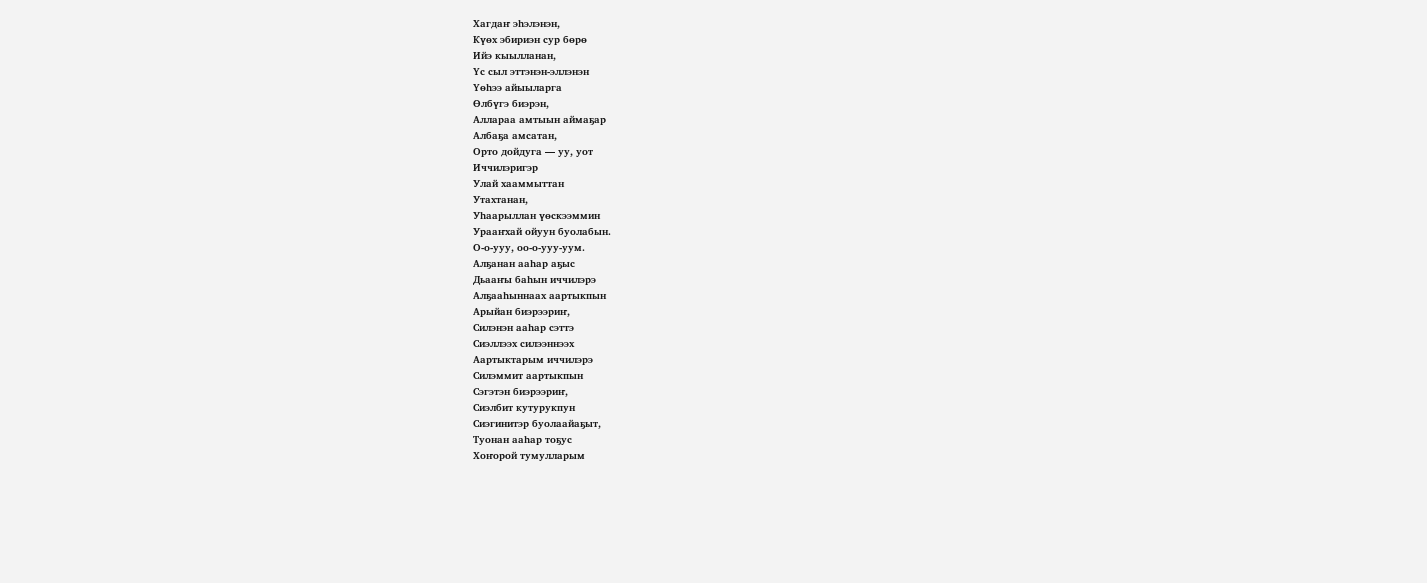Хагдаҥ эһэлэнэн,
Күөх эбириэн сур бөрө
Ийэ кыылланан,
Үс сыл эттэнэн-эллэнэн
Үөһээ айыыларга
Өлбүгэ биэрэн,
Аллараа амтыын аймаҕар
Албаҕа амсатан,
Орто дойдуга — уу, уот
Иччилэригэр
Улай хааммыттан
Утахтанан,
Уһаарыллан үөскээммин
Урааҥхай ойуун буолабын.
О-о-ууу, оо-о-ууу-уум.
Алҕанан ааһар аҕыс
Дьааҥы баһын иччилэрэ
Алҕааһыннаах аартыкпын
Арыйан биэрээриҥ,
Силэнэн ааһар сэттэ
Сиэллээх силээннээх
Аартыктарым иччилэрэ
Силэммит аартыкпын
Сэгэтэн биэрээриҥ,
Сиэлбит кутурукпун
Сиэгинитэр буолаайаҕыт,
Туонан ааһар тоҕус
Хоҥорой тумулларым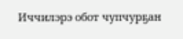Иччилэрэ обот чупчурҕан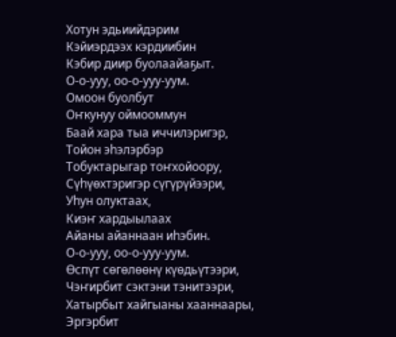Хотун эдьиийдэрим
Кэйиэрдээх кэрдиибин
Кэбир диир буолаайаҕыт.
О-о-ууу, оо-о-ууу-уум.
Омоон буолбут
Оҥкунуу оймооммун
Баай хара тыа иччилэригэр,
Тойон эһэлэрбэр
Тобуктарыгар тоҥхойоору,
Сүһүөхтэригэр сүгүрүйээри,
Уһун олуктаах,
Киэҥ хардыылаах
Айаны айаннаан иһэбин.
О-о-ууу, оо-о-ууу-уум.
Өспүт сөгөлөөнү күөдьүтээри,
Чэҥирбит сэктэни тэнитээри,
Хатырбыт хайгыаны хааннаары,
Эргэрбит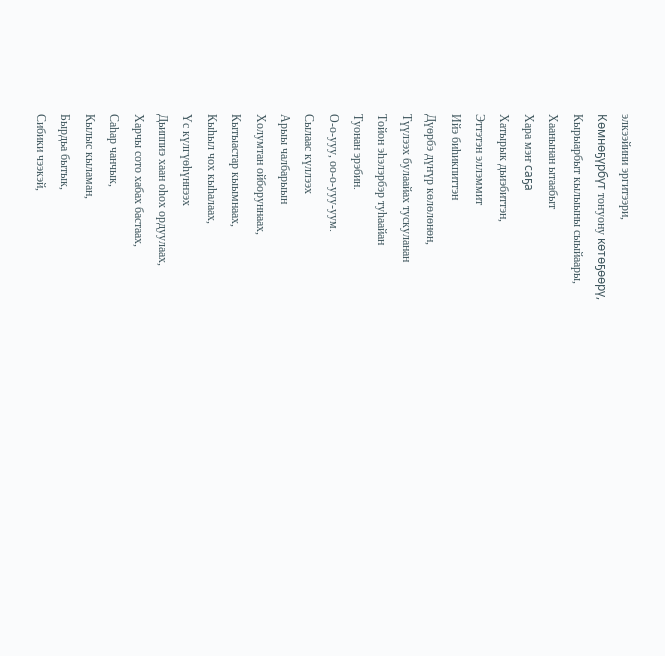элкээйини эргитээри,
Көмнөҕүрбүт тоҥуону көтөҕөөрү,
Кырыарбыт кылыыны сыыйаары,
Хаанынан ытаабыт
Хара мэҥ саҕа
Хатырык дьиэбиттэн,
Эттэтэн эллэммит
Ийэ биһикпиттэн
Дүөрбэ дүҥүр көлөлөнөн,
Түүлээх булаайах тускуланан
Тойон эһэлэрбэр туһаайан
Туонан эрэбин.
О-о-ууу, оо-о-ууу-уум.
Сылаас күллээх
Арыы чалбарыын
Холумтан ойборуннаах,
Кытыастар кыымнаах,
Кыһыл чох кыһалаах,
Үс күлгүөһүннээх
Дьиппиэ хаан оһох ордуулаах,
Харчы сото хабах бастаах,
Саһар чанчык,
Кылыс кыламан,
Бырдьа бытык,
Сибики чээкэй,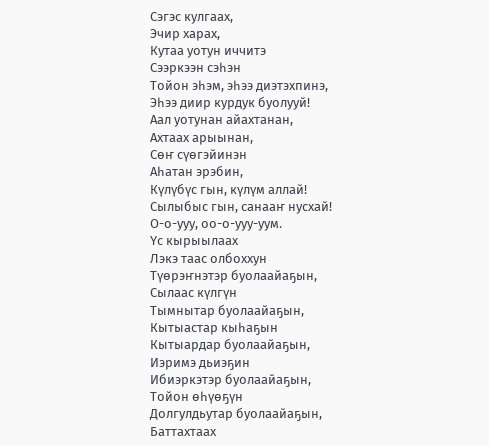Сэгэс кулгаах,
Эчир харах,
Кутаа уотун иччитэ
Сээркээн сэһэн
Тойон эһэм, эһээ диэтэхпинэ,
Эһээ диир курдук буолууй!
Аал уотунан айахтанан,
Ахтаах арыынан,
Сөҥ сүөгэйинэн
Аһатан эрэбин,
Күлүбүс гын, күлүм аллай!
Сылыбыс гын, санааҥ нусхай!
О-о-ууу, оо-о-ууу-уум.
Үс кырыылаах
Лэкэ таас олбоххун
Түөрэҥнэтэр буолаайаҕын,
Сылаас күлгүн
Тымнытар буолаайаҕын,
Кытыастар кыһаҕын
Кытыардар буолаайаҕын,
Иэримэ дьиэҕин
Ибиэркэтэр буолаайаҕын,
Тойон өһүөҕүн
Долгулдьутар буолаайаҕын,
Баттахтаах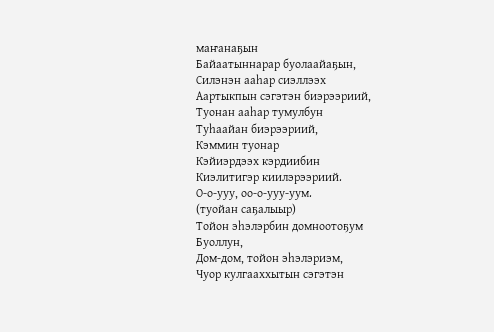маҥанаҕын
Байаатыннарар буолаайаҕын,
Силэнэн ааһар сиэллээх
Аартыкпын сэгэтэн биэрээриий,
Туонан ааһар тумулбун
Туһаайан биэрээриий,
Кэммин туонар
Кэйиэрдээх кэрдиибин
Киэлитигэр киилэрээриий.
О-о-ууу, оо-о-ууу-уум.
(туойан саҕалыыр)
Тойон эһэлэрбин домноотоҕум
Буоллун,
Дом-дом, тойон эһэлэриэм,
Чуор кулгааххытын сэгэтэн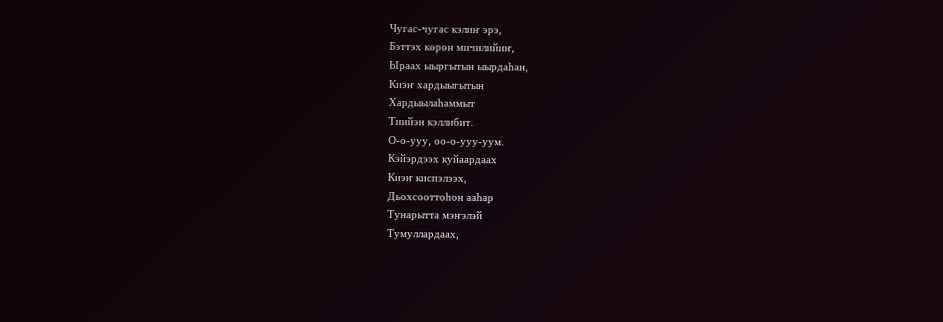Чугас-чугас кэлиҥ эрэ,
Бэттэх көрөн мичилийиҥ,
Ыраах ыыргытын ыырдаһан,
Киэҥ хардыыгытын
Хардыылаһаммыт
Тиийэн кэллибит.
О-о-ууу, оо-о-ууу-уум.
Кэйэрдээх куйаардаах
Киэҥ киспэлээх,
Дьохсооттоһон ааһар
Тунарытта мэҥэлэй
Тумуллардаах,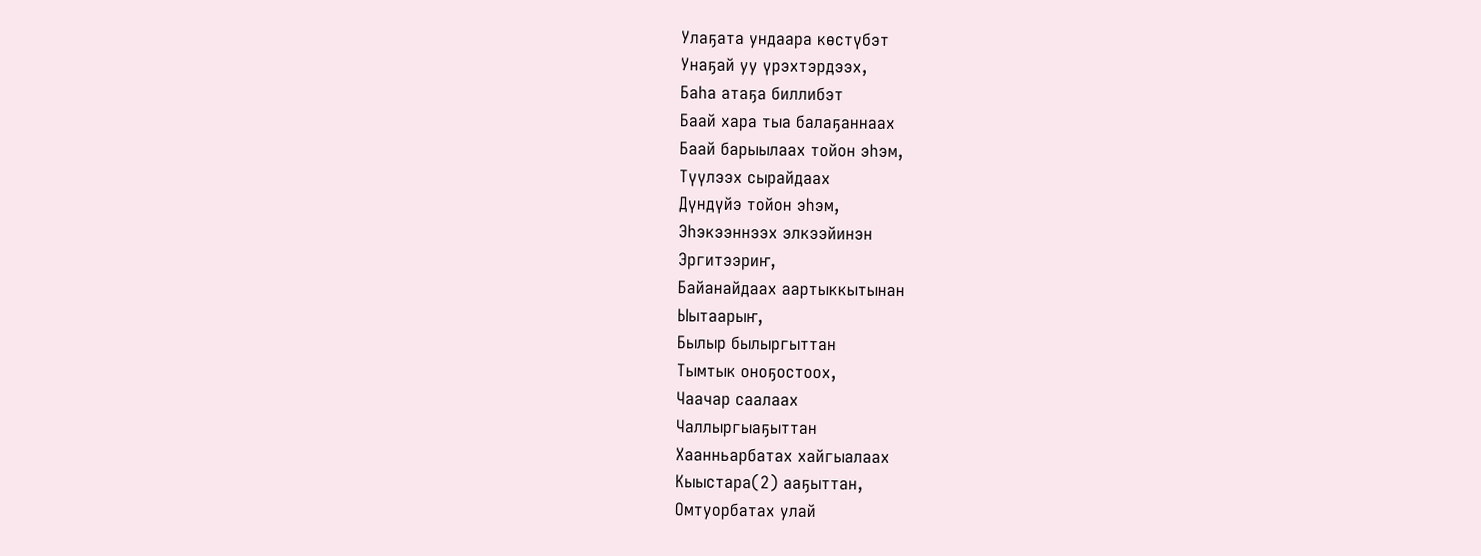Улаҕата ундаара көстүбэт
Унаҕай уу үрэхтэрдээх,
Баһа атаҕа биллибэт
Баай хара тыа балаҕаннаах
Баай барыылаах тойон эһэм,
Түүлээх сырайдаах
Дүндүйэ тойон эһэм,
Эһэкээннээх элкээйинэн
Эргитээриҥ,
Байанайдаах аартыккытынан
Ыытаарыҥ,
Былыр былыргыттан
Тымтык оноҕостоох,
Чаачар саалаах
Чаллыргыаҕыттан
Хаанньарбатах хайгыалаах
Кыыстара(2) ааҕыттан,
Омтуорбатах улай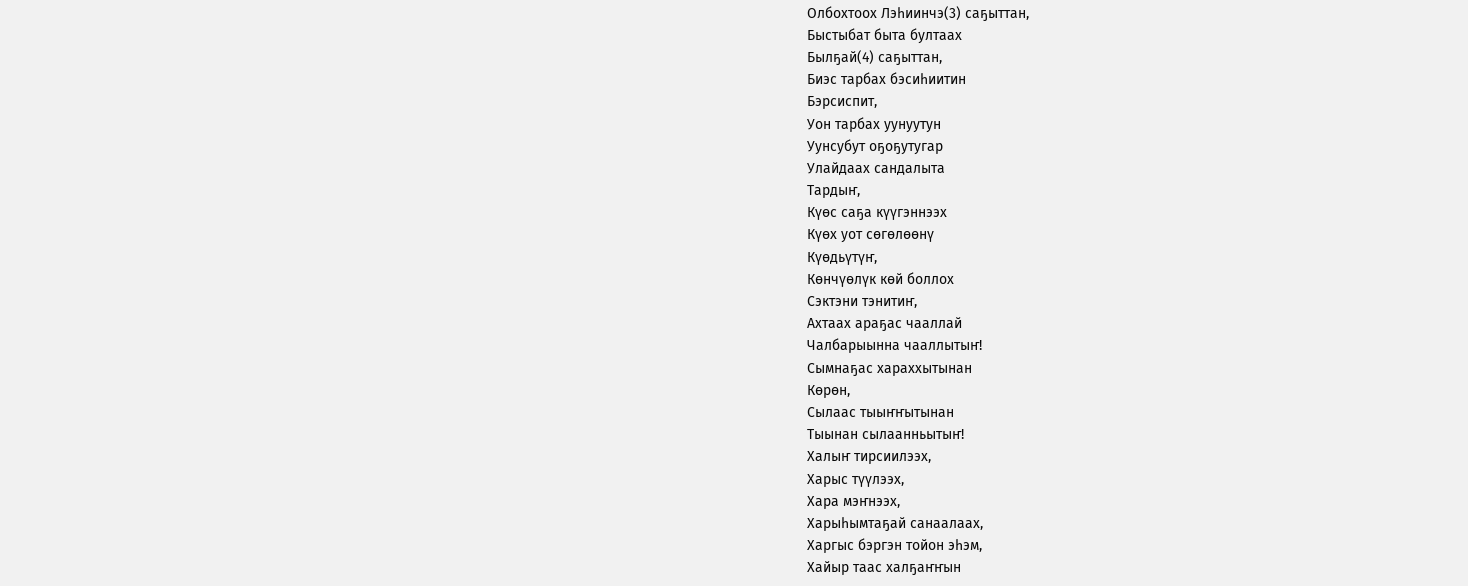Олбохтоох Лэһиинчэ(3) саҕыттан,
Быстыбат быта бултаах
Былҕай(4) саҕыттан,
Биэс тарбах бэсиһиитин
Бэрсиспит,
Уон тарбах уунуутун
Уунсубут оҕоҕутугар
Улайдаах сандалыта
Тардыҥ,
Күөс саҕа күүгэннээх
Күөх уот сөгөлөөнү
Күөдьүтүҥ,
Көнчүөлүк көй боллох
Сэктэни тэнитиҥ,
Ахтаах араҕас чааллай
Чалбарыынна чааллытыҥ!
Сымнаҕас хараххытынан
Көрөн,
Сылаас тыыҥҥытынан
Тыынан сылаанньытыҥ!
Халыҥ тирсиилээх,
Харыс түүлээх,
Хара мэҥнээх,
Харыһымтаҕай санаалаах,
Харгыс бэргэн тойон эһэм,
Хайыр таас халҕаҥҥын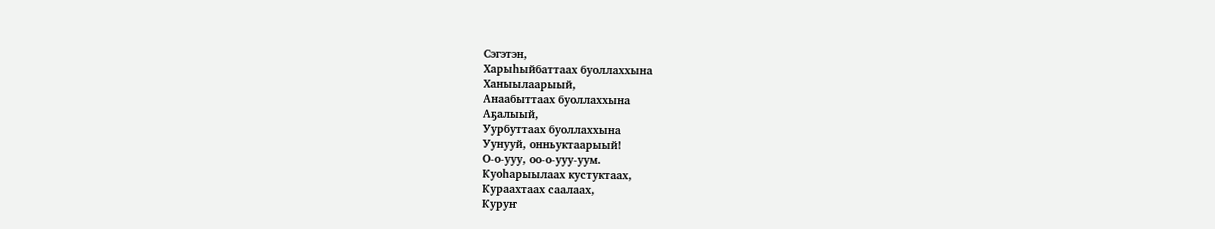Сэгэтэн,
Харыһыйбаттаах буоллаххына
Ханыылаарыый,
Анаабыттаах буоллаххына
Аҕалыый,
Уурбуттаах буоллаххына
Уунууй, онньуктаарыый!
О-о-ууу, оо-о-ууу-уум.
Куоһарыылаах кустуктаах,
Кураахтаах саалаах,
Куруҥ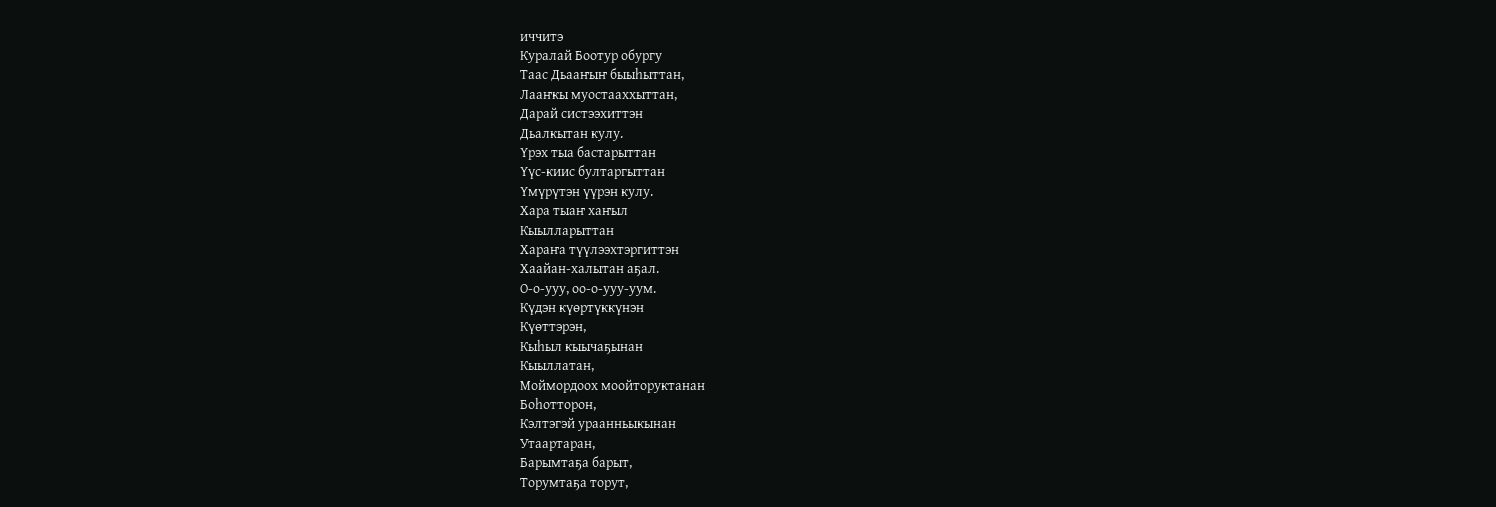иччитэ
Куралай Боотур обургу
Таас Дьааҥыҥ быыһыттан,
Лааҥкы муостааххыттан,
Дарай систээхиттэн
Дьалкытан кулу.
Үрэх тыа бастарыттан
Үүс-киис бултаргыттан
Үмүрүтэн үүрэн кулу.
Хара тыаҥ хаҥыл
Кыылларыттан
Хараҥа түүлээхтэргиттэн
Хаайан-халытан аҕал.
О-о-ууу, оо-о-ууу-уум.
Күдэн күөртүккүнэн
Күөттэрэн,
Кыһыл кыычаҕынан
Кыыллатан,
Моймордоох моойторуктанан
Боһотторон,
Кэлтэгэй ураанньыкынан
Утаартаран,
Барымтаҕа барыт,
Торумтаҕа торут,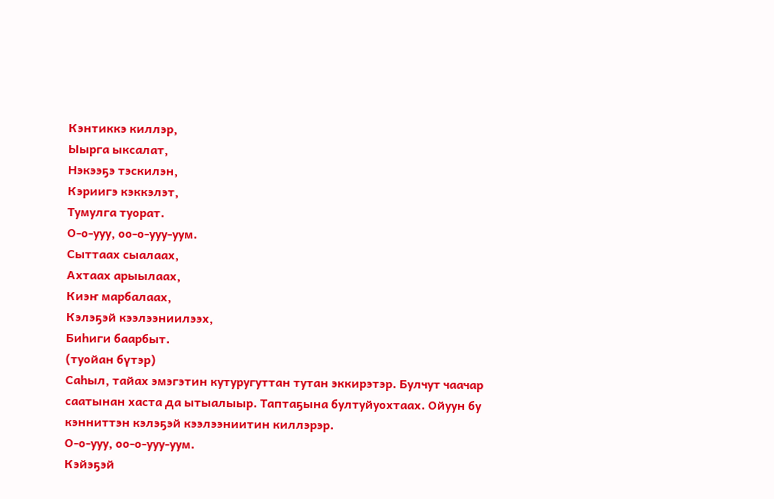Кэнтиккэ киллэр,
Ыырга ыксалат,
Нэкээҕэ тэскилэн,
Кэриигэ кэккэлэт,
Тумулга туорат.
О-о-ууу, оо-о-ууу-уум.
Сыттаах сыалаах,
Ахтаах арыылаах,
Киэҥ марбалаах,
Кэлэҕэй кээлээниилээх,
Биһиги баарбыт.
(туойан бүтэр)
Саһыл, тайах эмэгэтин кутуругуттан тутан эккирэтэр. Булчут чаачар саатынан хаста да ытыалыыр. Таптаҕына бултуйуохтаах. Ойуун бу кэнниттэн кэлэҕэй кээлээниитин киллэрэр.
О-о-ууу, оо-о-ууу-уум.
Кэйэҕэй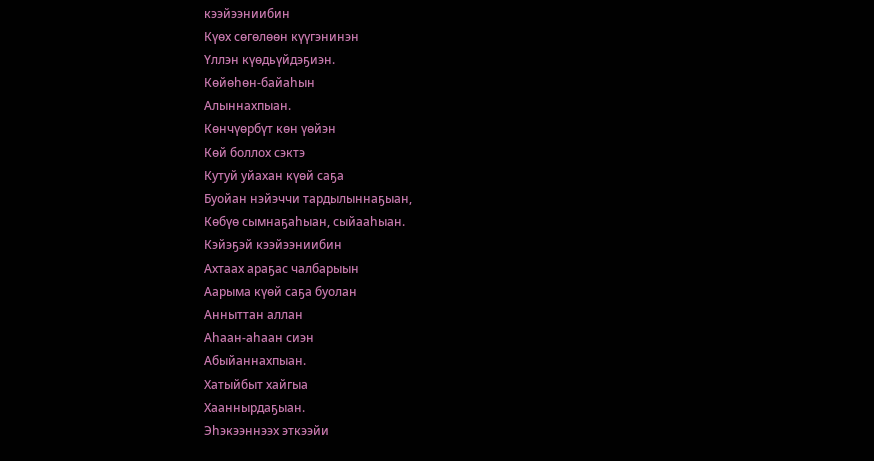кээйээниибин
Күөх сөгөлөөн күүгэнинэн
Үллэн күөдьүйдэҕиэн.
Көйөһөн-байаһын
Алыннахпыан.
Көнчүөрбүт көн үөйэн
Көй боллох сэктэ
Кутуй уйахан күөй саҕа
Буойан нэйэччи тардылыннаҕыан,
Көбүө сымнаҕаһыан, сыйааһыан.
Кэйэҕэй кээйээниибин
Ахтаах араҕас чалбарыын
Аарыма күөй саҕа буолан
Анныттан аллан
Аһаан-аһаан сиэн
Абыйаннахпыан.
Хатыйбыт хайгыа
Хааннырдаҕыан.
Эһэкээннээх эткээйи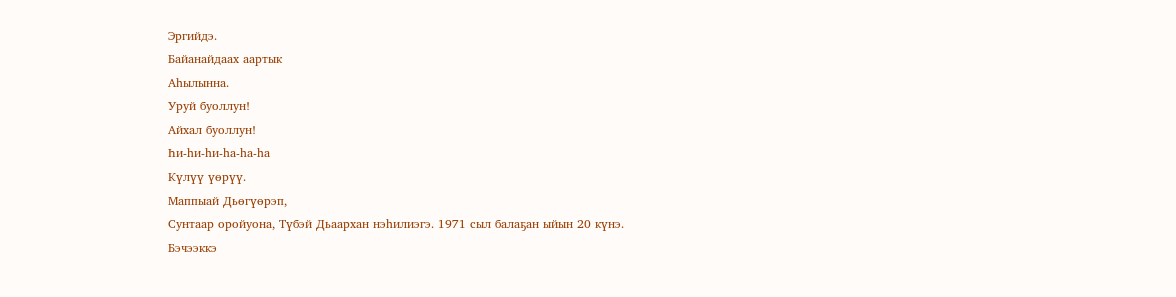Эргийдэ.
Байанайдаах аартык
Аһылынна.
Уруй буоллун!
Айхал буоллун!
Һи-һи-һи-һа-һа-һа
Күлүү үөрүү.
Маппыай Дьөгүөрэп,
Сунтаар оройуона, Түбэй Дьаархан нэһилиэгэ. 1971 сыл балаҕан ыйын 20 күнэ.
Бэчээккэ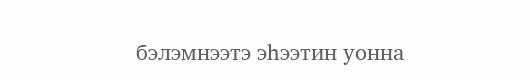бэлэмнээтэ эһээтин уонна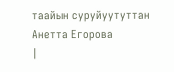таайын суруйуутуттан Анетта Егорова
|